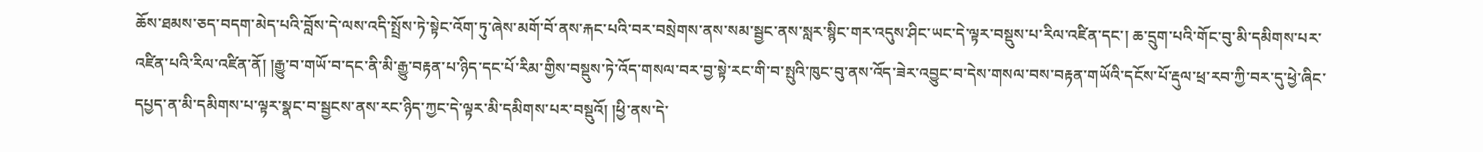ཆོས་ཐམས་ཅད་བདག་མེད་པའི་བློས་དེ་ལས་འདི་སྤྲོས་ཏེ་སྟེང་འོག་ཏུ་ཞེས་མགོ་བོ་ནས་རྐང་པའི་བར་བསྲེགས་ནས་སམ་སྦྱང་ནས་སླར་སྙིང་གར་འདུས་ཤིང་ཡང་དེ་ལྟར་བསྡུས་པ་རིལ་འཛིན་དང་། ཆ་དྲུག་པའི་གོང་བུ་མི་དམིགས་པར་འཛིན་པའི་རིལ་འཛིན་ནོ། །རྒྱུ་བ་གཡོ་བ་དང་ནི་མི་རྒྱུ་བརྟན་པ་ཉིད་དང་པོ་རིམ་གྱིས་བསྡུས་ཏེ་འོད་གསལ་བར་བྱ་སྟེ་རང་གི་བ་སྤུའི་ཁུང་བུ་ནས་འོད་ཟེར་འབྱུང་བ་དེས་གསལ་བས་བརྟན་གཡོའི་དངོས་པོ་རྡུལ་ཕྲ་རབ་ཀྱི་བར་དུ་ཕྱེ་ཞིང་དཔྱད་ན་མི་དམིགས་པ་ལྟར་སྣང་བ་སྦྱངས་ནས་རང་ཉིད་ཀྱང་དེ་ལྟར་མི་དམིགས་པར་བསྡུའོ། །ཕྱི་ནས་དེ་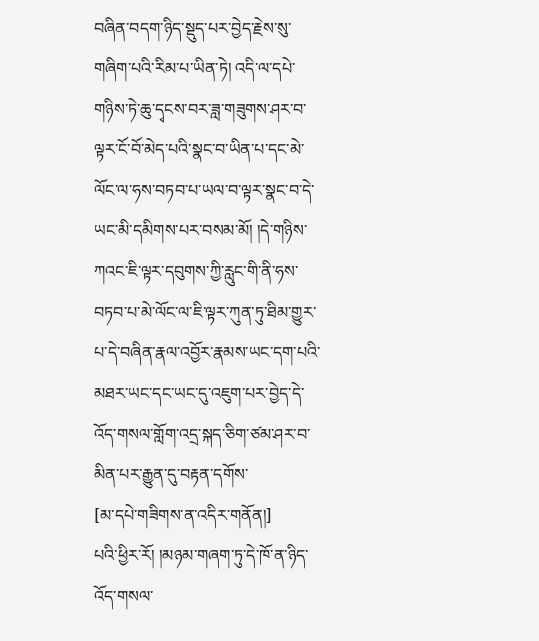བཞིན་བདག་ཉིད་སྡུད་པར་བྱེད་རྗེས་སུ་གཞིག་པའི་རིམ་པ་ཡིན་ཏེ། འདི་ལ་དཔེ་གཉིས་ཏེ་ཆུ་དྭངས་བར་ཟླ་གཟུགས་ཤར་བ་ལྟར་ངོ་བོ་མེད་པའི་སྣང་བ་ཡིན་པ་དང་མེ་ལོང་ལ་ཧས་བཏབ་པ་ཡལ་བ་ལྟར་སྣང་བ་དེ་ཡང་མི་དམིགས་པར་བསམ་མོ། །དེ་གཉིས་ཀའང་ཇི་ལྟར་དབུགས་ཀྱི་རླུང་གི་ནི་ཧས་བཏབ་པ་མེ་ལོང་ལ་ཇི་ལྟར་ཀུན་ཏུ་ཐིམ་གྱུར་པ་དེ་བཞིན་རྣལ་འབྱོར་རྣམས་ཡང་དག་པའི་མཐར་ཡང་དང་ཡང་དུ་འཇུག་པར་བྱེད་དེ་འོད་གསལ་གློག་འདྲ་སྐད་ཅིག་ཙམ་ཤར་བ་མིན་པར་རྒྱུན་དུ་བརྟན་དགོས་
[མ་དཔེ་གཟིགས་ན་འདིར་གནོན།]
པའི་ཕྱིར་རོ། །མཉམ་གཞག་ཏུ་དེ་ཁོ་ན་ཉིད་འོད་གསལ་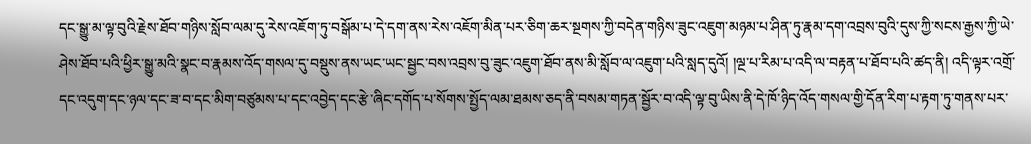དང་སྒྱུ་མ་ལྟ་བུའི་རྗེས་ཐོབ་གཉིས་སློབ་ལམ་དུ་རེས་འཇོག་ཏུ་བསྒོམ་པ་དེ་དག་ནས་རེས་འཇོག་མིན་པར་ཅིག་ཆར་སྔགས་ཀྱི་བདེན་གཉིས་ཟུང་འཇུག་མཉམ་པ་ཤིན་ཏུ་རྣམ་དག་འབྲས་བུའི་དུས་ཀྱི་སངས་རྒྱས་ཀྱི་ཡེ་ཤེས་ཐོབ་པའི་ཕྱིར་སྒྱུ་མའི་སྣང་བ་རྣམས་འོད་གསལ་དུ་བསྡུས་ནས་ཡང་ཡང་སྦྱང་བས་འབྲས་བུ་ཟུང་འཇུག་ཐོབ་ནས་མི་སློབ་ལ་འཇུག་པའི་སླད་དུའོ། །ལྔ་པ་རིམ་པ་འདི་ལ་བརྟན་པ་ཐོབ་པའི་ཚད་ནི། འདི་ལྟར་འགྲོ་དང་འདུག་དང་ཉལ་དང་ཟ་བ་དང་མིག་བཙུམས་པ་དང་འབྱེད་དང་རྩེ་ཞིང་དགོད་པ་སོགས་སྤྱོད་ལམ་ཐམས་ཅད་ནི་བསམ་གཏན་སྦྱོར་བ་འདི་ལྟ་བུ་ཡིས་ནི་དེ་ཁོ་ཉིད་འོད་གསལ་གྱི་དོན་རིག་པ་རྟག་ཏུ་གནས་པར་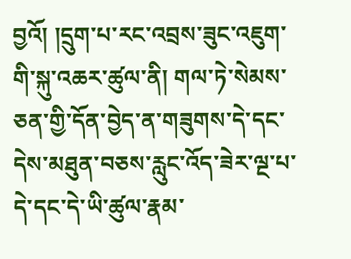བྱའོ། །དྲུག་པ་རང་འབྲས་ཟུང་འཇུག་གི་སྐུ་འཆར་ཚུལ་ནི། གལ་ཏེ་སེམས་ཅན་གྱི་དོན་བྱེད་ན་གཟུགས་དེ་དང་དེས་མཐུན་བཅས་རླུང་འོད་ཟེར་ལྔ་པ་དེ་དང་དེ་ཡི་ཚུལ་རྣམ་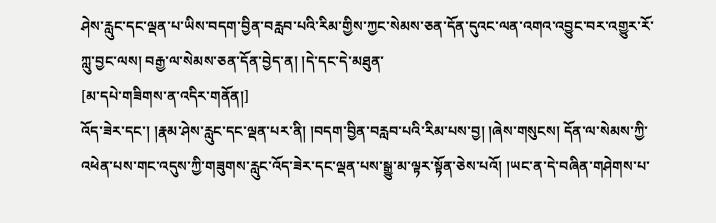ཤེས་རླུང་དང་ལྡན་པ་ཡིས་བདག་བྱིན་བརླབ་པའི་རིམ་གྱིས་ཀྱང་སེམས་ཅན་དོན་དུའང་ལན་འགའ་འབྱུང་བར་འགྱུར་རོ་ཀླུ་བྱང་ལས། བརྒྱ་ལ་སེམས་ཅན་དོན་བྱེད་ན། །དེ་དང་དེ་མཐུན་
[མ་དཔེ་གཟིགས་ན་འདིར་གནོན།]
འོད་ཟེར་དང་། །རྣམ་ཤེས་རླུང་དང་ལྡན་པར་ནི། །བདག་བྱིན་བརླབ་པའི་རིམ་པས་བྱ། །ཞེས་གསུངས། དོན་ལ་སེམས་ཀྱི་འཕེན་པས་གང་འདུས་ཀྱི་གཟུགས་རླུང་འོད་ཟེར་དང་ལྡན་པས་སྒྱུ་མ་ལྟར་སྟོན་ཅེས་པའོ། །ཡང་ན་དེ་བཞིན་གཤེགས་པ་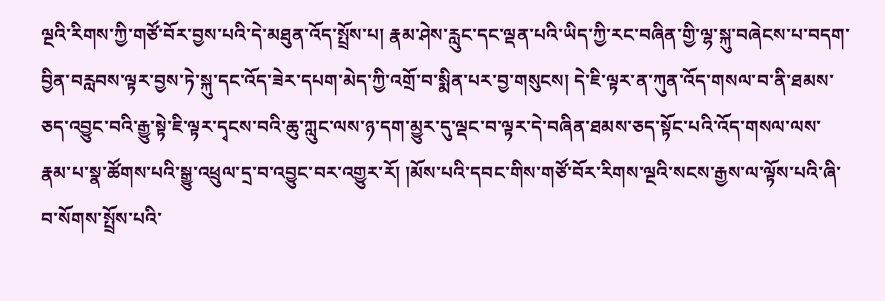ལྔའི་རིགས་ཀྱི་གཙོ་བོར་བྱས་པའི་དེ་མཐུན་འོད་སྤྲོས་པ། རྣམ་ཤེས་རླུང་དང་ལྡན་པའི་ཡིད་ཀྱི་རང་བཞིན་གྱི་ལྷ་སྐུ་བཞེངས་པ་བདག་བྱིན་བརླབས་ལྟར་བྱས་ཏེ་སྐུ་དང་འོད་ཟེར་དཔག་མེད་ཀྱི་འགྲོ་བ་སྨིན་པར་བྱ་གསུངས། དེ་ཇི་ལྟར་ན་ཀུན་འོད་གསལ་བ་ནི་ཐམས་ཅད་འབྱུང་བའི་རྒྱུ་སྟེ་ཇི་ལྟར་དྭངས་བའི་ཆུ་ཀླུང་ལས་ཉ་དག་མྱུར་དུ་ལྡང་བ་ལྟར་དེ་བཞིན་ཐམས་ཅད་སྟོང་པའི་འོད་གསལ་ལས་རྣམ་པ་སྣ་ཚོགས་པའི་སྒྱུ་འཕྲུལ་དྲ་བ་འབྱུང་བར་འགྱུར་རོ། །མོས་པའི་དབང་གིས་གཙོ་བོར་རིགས་ལྔའི་སངས་རྒྱས་ལ་ལྟོས་པའི་ཞི་བ་སོགས་སྤྲོས་པའི་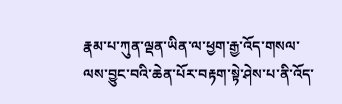རྣམ་པ་ཀུན་ལྡན་ཡིན་ལ་ཕྱག་རྒྱ་འོད་གསལ་ལས་བྱུང་བའི་ཆེན་པོར་བརྟག་སྟེ་ཤེས་པ་ནི་འོད་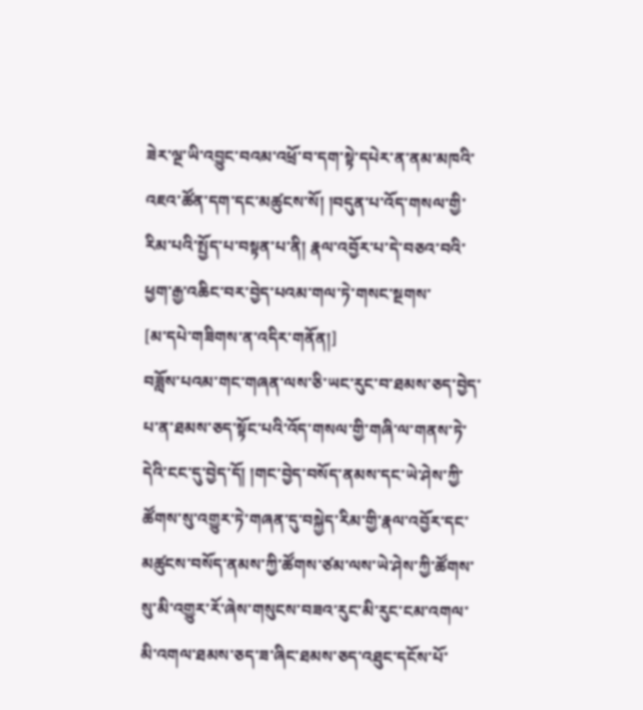ཟེར་ལྔ་ཡི་འབྱུང་བའམ་འཕྲོ་བ་དག་སྟེ་དཔེར་ན་ནམ་མཁའི་འཇའ་ཚོན་དག་དང་མཚུངས་སོ། །བདུན་པ་འོད་གསལ་གྱི་རིམ་པའི་སྤྱོད་པ་བསྟན་པ་ནི། རྣལ་འབྱོར་པ་དེ་བཅའ་བའི་ཕྱག་རྒྱ་འཆིང་བར་བྱེད་པའམ་གལ་ཏེ་གསང་སྔགས་
[མ་དཔེ་གཟིགས་ན་འདིར་གནོན།]
བཟློས་པའམ་གང་གཞན་ལས་ཅི་ཡང་རུང་བ་ཐམས་ཅད་བྱེད་པ་ན་ཐམས་ཅད་སྟོང་པའི་འོད་གསལ་གྱི་གཞི་ལ་གནས་ཏེ་དེའི་ངང་དུ་བྱེད་དོ། །གང་བྱེད་བསོད་ནམས་དང་ཡེ་ཤེས་ཀྱི་ཚོགས་སུ་འགྱུར་ཏེ་གཞན་དུ་བསྐྱེད་རིམ་གྱི་རྣལ་འབྱོར་དང་མཚུངས་བསོད་ནམས་ཀྱི་ཚོགས་ཙམ་ལས་ཡེ་ཤེས་ཀྱི་ཚོགས་སུ་མི་འགྱུར་རོ་ཞེས་གསུངས་བཟའ་རུང་མི་རུང་ངམ་འགལ་མི་འགལ་ཐམས་ཅད་ཟ་ཞིང་ཐམས་ཅད་འཐུང་དངོས་པོ་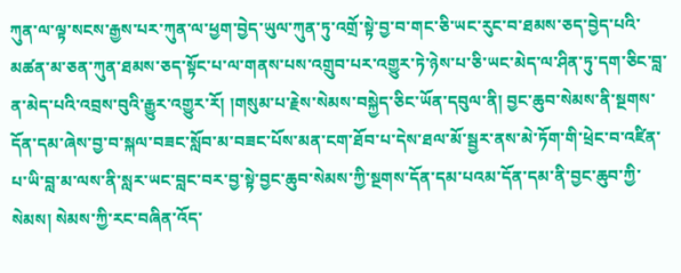ཀུན་ལ་ལྟ་སངས་རྒྱས་པར་ཀུན་ལ་ཕྱག་བྱེད་ཡུལ་ཀུན་ཏུ་འགྲོ་སྟེ་བྱ་བ་གང་ཅི་ཡང་རུང་བ་ཐམས་ཅད་བྱེད་པའི་མཚན་མ་ཅན་ཀུན་ཐམས་ཅད་སྟོང་པ་ལ་གནས་པས་འགྲུབ་པར་འགྱུར་ཏེ་ཉེས་པ་ཅི་ཡང་མེད་ལ་ཤིན་ཏུ་དག་ཅིང་བླ་ན་མེད་པའི་འབྲས་བུའི་རྒྱུར་འགྱུར་རོ། །གསུམ་པ་རྗེས་སེམས་བསྐྱེད་ཅིང་ཡོན་དབུལ་ནི། བྱང་ཆུབ་སེམས་ནི་སྔགས་དོན་དམ་ཞེས་བྱ་བ་སྐལ་བཟང་སློབ་མ་བཟང་པོས་མན་ངག་ཐོབ་པ་དེས་ཐལ་མོ་སྦྱར་ནས་མེ་ཏོག་གི་ཕྲེང་བ་འཛིན་པ་ཡི་བླ་མ་ལས་ནི་སླར་ཡང་བླང་བར་བྱ་སྟེ་བྱང་ཆུབ་སེམས་ཀྱི་སྔགས་དོན་དམ་པའམ་དོན་དམ་ནི་བྱང་ཆུབ་ཀྱི་སེམས། སེམས་ཀྱི་རང་བཞིན་འོད་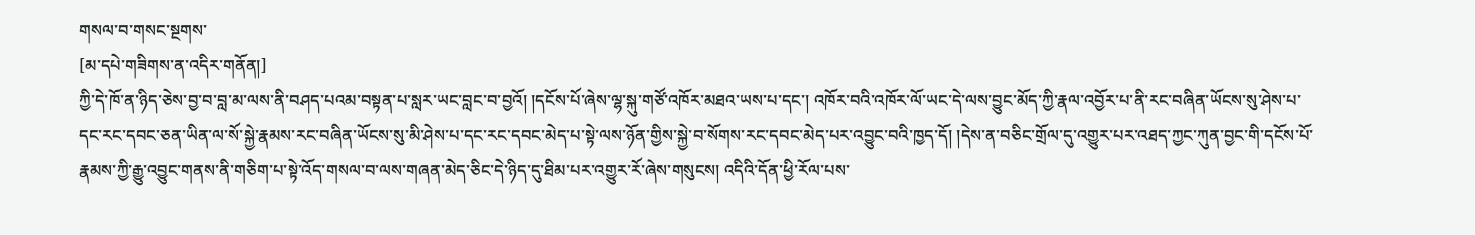གསལ་བ་གསང་སྔགས་
[མ་དཔེ་གཟིགས་ན་འདིར་གནོན།]
ཀྱི་དེ་ཁོ་ན་ཉིད་ཅེས་བྱ་བ་བླ་མ་ལས་ནི་བཤད་པའམ་བསྟན་པ་སླར་ཡང་བླང་བ་བྱའོ། །དངོས་པོ་ཞེས་ལྷ་སྐུ་གཙོ་འཁོར་མཐའ་ཡས་པ་དང་། འཁོར་བའི་འཁོར་ལོ་ཡང་དེ་ལས་བྱུང་མོད་ཀྱི་རྣལ་འབྱོར་པ་ནི་རང་བཞིན་ཡོངས་སུ་ཤེས་པ་དང་རང་དབང་ཅན་ཡིན་ལ་སོ་སྐྱེ་རྣམས་རང་བཞིན་ཡོངས་སུ་མི་ཤེས་པ་དང་རང་དབང་མེད་པ་སྟེ་ལས་ཉོན་གྱིས་སྐྱེ་བ་སོགས་རང་དབང་མེད་པར་འབྱུང་བའི་ཁྱད་དོ། །དེས་ན་བཅིང་གྲོལ་དུ་འགྱུར་པར་འཐད་ཀྱང་ཀུན་བྱང་གི་དངོས་པོ་རྣམས་ཀྱི་རྒྱུ་འབྱུང་གནས་ནི་གཅིག་པ་སྟེ་འོད་གསལ་བ་ལས་གཞན་མེད་ཅིང་དེ་ཉིད་དུ་ཐིམ་པར་འགྱུར་རོ་ཞེས་གསུངས། འདིའི་དོན་ཕྱི་རོལ་པས་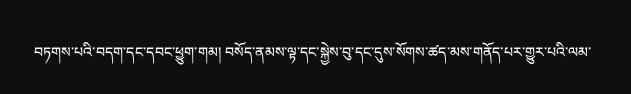བཏགས་པའི་བདག་དང་དབང་ཕྱུག་གམ། བསོད་ནམས་ལྟ་དང་སྐྱེས་བུ་དང་དུས་སོགས་ཚད་མས་གནོད་པར་གྱུར་པའི་ལམ་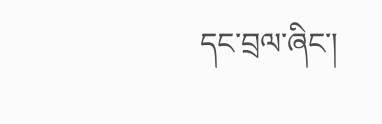དང་བྲལ་ཞིང་།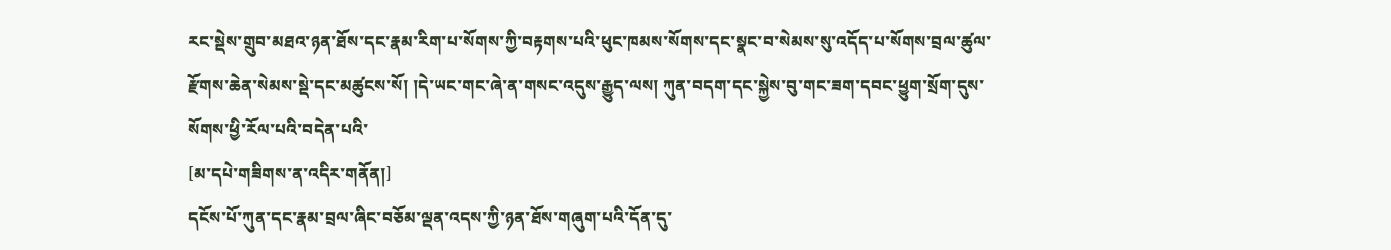རང་སྡེས་གྲུབ་མཐའ་ཉན་ཐོས་དང་རྣམ་རིག་པ་སོགས་ཀྱི་བརྟགས་པའི་ཕུང་ཁམས་སོགས་དང་སྣང་བ་སེམས་སུ་འདོད་པ་སོགས་བྲལ་ཚུལ་རྫོགས་ཆེན་སེམས་སྡེ་དང་མཚུངས་སོ། །དེ་ཡང་གང་ཞེ་ན་གསང་འདུས་རྒྱུད་ལས། ཀུན་བདག་དང་སྐྱེས་བུ་གང་ཟག་དབང་ཕྱུག་སྲོག་དུས་སོགས་ཕྱི་རོལ་པའི་བདེན་པའི་
[མ་དཔེ་གཟིགས་ན་འདིར་གནོན།]
དངོས་པོ་ཀུན་དང་རྣམ་བྲལ་ཞིང་བཅོམ་ལྡན་འདས་ཀྱི་ཉན་ཐོས་གཞུག་པའི་དོན་དུ་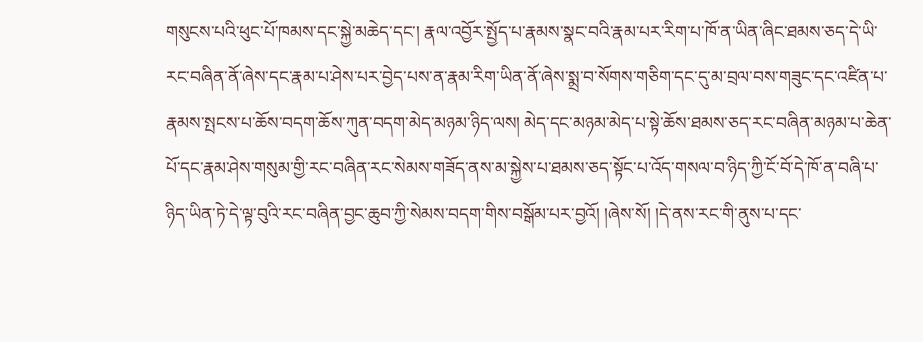གསུངས་པའི་ཕུང་པོ་ཁམས་དང་སྐྱེ་མཆེད་དང་། རྣལ་འབྱོར་སྤྱོད་པ་རྣམས་སྣང་བའི་རྣམ་པར་རིག་པ་ཁོ་ན་ཡིན་ཞིང་ཐམས་ཅད་དེ་ཡི་རང་བཞིན་ནོ་ཞེས་དང་རྣམ་པ་ཤེས་པར་བྱེད་པས་ན་རྣམ་རིག་ཡིན་ནོ་ཞེས་སྨྲ་བ་སོགས་གཅིག་དང་དུ་མ་བྲལ་བས་གཟུང་དང་འཛིན་པ་རྣམས་སྤངས་པ་ཆོས་བདག་ཆོས་ཀུན་བདག་མེད་མཉམ་ཉིད་ལས། མེད་དང་མཉམ་མེད་པ་སྟེ་ཆོས་ཐམས་ཅད་རང་བཞིན་མཉམ་པ་ཆེན་པོ་དང་རྣམ་ཤེས་གསུམ་གྱི་རང་བཞིན་རང་སེམས་གཟོད་ནས་མ་སྐྱེས་པ་ཐམས་ཅད་སྟོང་པ་འོད་གསལ་བ་ཉིད་ཀྱི་ངོ་བོ་དེ་ཁོ་ན་བཞི་པ་ཉིད་ཡིན་ཏེ་དེ་ལྟ་བུའི་རང་བཞིན་བྱང་ཆུབ་ཀྱི་སེམས་བདག་གིས་བསྒོམ་པར་བྱའོ། །ཞེས་སོ། །དེ་ནས་རང་གི་ནུས་པ་དང་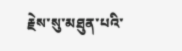རྗེས་སུ་མཐུན་པའི་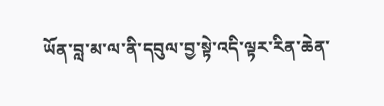ཡོན་བླ་མ་ལ་ནི་དབུལ་བྱ་སྟེ་འདི་ལྟར་རིན་ཆེན་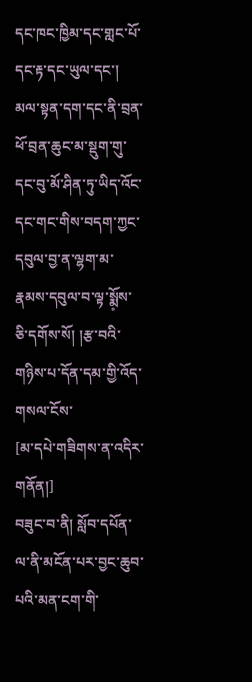དང་ཁང་ཁྱིམ་དང་གླང་པོ་དང་རྟ་དང་ཡུལ་དང་། མལ་སྟན་དག་དང་ནི་བྲན་ཕོ་བྲན་ཆུང་མ་སྡུག་གུ་དང་བུ་མོ་ཤིན་ཏུ་ཡིད་འོང་དང་གང་གིས་བདག་ཀྱང་དབུལ་བྱ་ན་ལྷག་མ་རྣམས་དབུལ་བ་ལྟ་སྨོ༷ས་ཅི་དགོས་སོ། །རྩ་བའི་གཉིས་པ་དོན་དམ་གྱི་འོད་གསལ་ངོས་
[མ་དཔེ་གཟིགས་ན་འདིར་གནོན།]
བཟུང་བ་ནི། སློབ་དཔོན་ལ་ནི་མངོན་པར་བྱང་ཆུབ་པའི་མན་ངག་གི་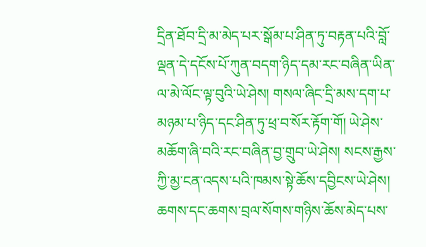དྲིན་ཐོབ་དྲི་མ་མེད་པར་སྒོམ་པ་ཤིན་ཏུ་བརྟན་པའི་བློ་ལྡན་དེ་དངོས་པོ་ཀུན་བདག་ཉིད་དམ་རང་བཞིན་ཡིན་ལ་མེ་ལོང་ལྟ་བུའི་ཡེ་ཤེས། གསལ་ཞིང་དྲི་མས་དག་པ་མཉམ་པ་ཉིད་དང་ཤིན་ཏུ་ཕྲ་བ་སོར་རྟོག་གོ། ཡེ་ཤེས་མཆོག་ཞི་བའི་རང་བཞིན་བྱ་གྲུབ་ཡེ་ཤེས། སངས་རྒྱས་ཀྱི་མྱ་ངན་འདས་པའི་ཁམས་སྟེ་ཆོས་དབྱིངས་ཡེ་ཤེས། ཆགས་དང་ཆགས་བྲལ་སོགས་གཉིས་ཆོས་མེད་པས་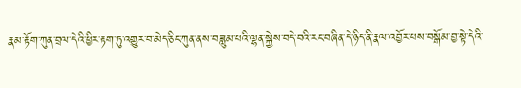རྣམ་རྟོག་ཀུན་བྲལ་དེའི་ཕྱིར་རྟག་ཏུ་འགྱུར་བ་མེད་ཅིང་ཀུན་ནས་བཟླུམ་པའི་ལྷན་སྐྱེས་བདེ་བའི་རང་བཞིན་དེ་ཉིད་ནི་རྣལ་འབྱོར་པས་བསྒོམ་བྱ་སྟེ་དེའི་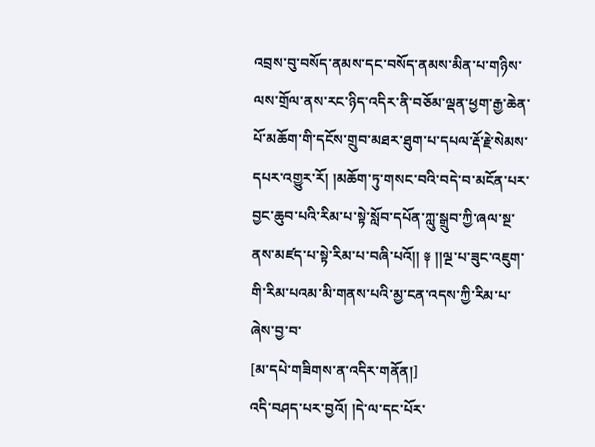འབྲས་བུ་བསོད་ནམས་དང་བསོད་ནམས་མིན་པ་གཉིས་ལས་གྲོལ་ནས་རང་ཉིད་འདིར་ནི་བཅོམ་ལྡན་ཕྱག་རྒྱ་ཆེན་པོ་མཆོག་གི་དངོས་གྲུབ་མཐར་ཐུག་པ་དཔལ་རྡོ་རྗེ་སེམས་དཔར་འགྱུར་རོ། །མཆོག་ཏུ་གསང་བའི་བདེ་བ་མངོན་པར་བྱང་ཆུབ་པའི་རིམ་པ་སྟེ་སློབ་དཔོན་ཀླུ་སྒྲུབ་ཀྱི་ཞལ་སྔ་ནས་མཛད་པ་སྟེ་རིམ་པ་བཞི་པའོ།། ༈ །།ལྔ་པ་ཟུང་འཇུག་གི་རིམ་པའམ་མི་གནས་པའི་མྱ་ངན་འདས་ཀྱི་རིམ་པ་ཞེས་བྱ་བ་
[མ་དཔེ་གཟིགས་ན་འདིར་གནོན།]
འདི་བཤད་པར་བྱའོ། །དེ་ལ་དང་པོར་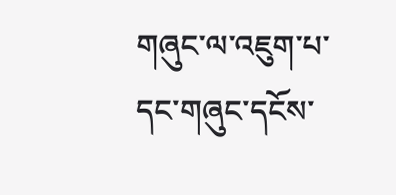གཞུང་ལ་འཇུག་པ་དང་གཞུང་དངོས་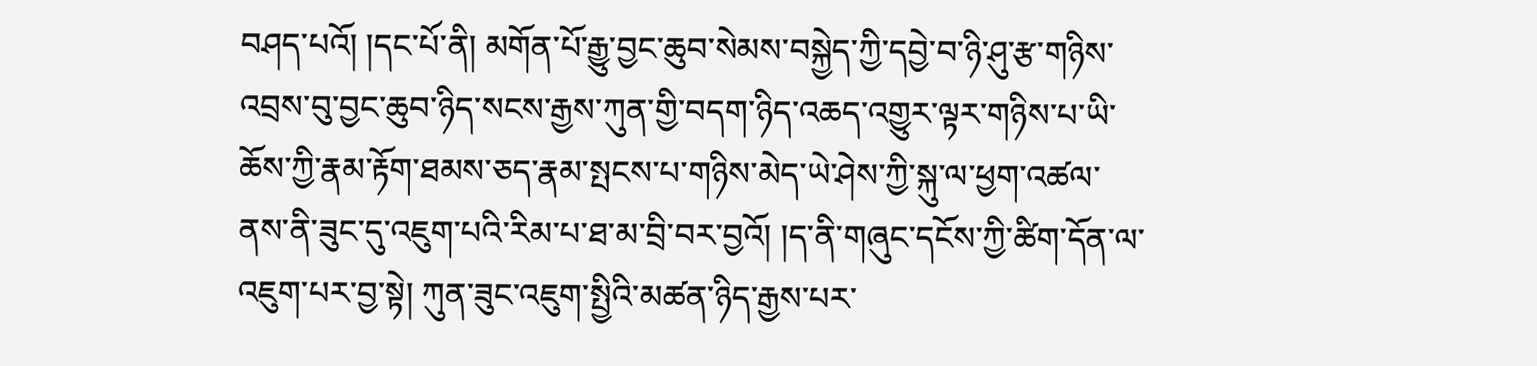བཤད་པའོ། །དང་པོ་ནི། མགོན་པོ་རྒྱུ་བྱང་ཆུབ་སེམས་བསྐྱེད་ཀྱི་དབྱེ་བ་ཉི་ཤུ་རྩ་གཉིས་འབྲས་བུ་བྱང་ཆུབ་ཉིད་སངས་རྒྱས་ཀུན་གྱི་བདག་ཉིད་འཆད་འགྱུར་ལྟར་གཉིས་པ་ཡི་ཆོས་ཀྱི་རྣམ་རྟོག་ཐམས་ཅད་རྣམ་སྤངས་པ་གཉིས་མེད་ཡེ་ཤེས་ཀྱི་སྐུ་ལ་ཕྱག་འཚལ་ནས་ནི་ཟུང་དུ་འཇུག་པའི་རིམ་པ་ཐ་མ་བྲི་བར་བྱའོ། །ད་ནི་གཞུང་དངོས་ཀྱི་ཚིག་དོན་ལ་འཇུག་པར་བྱ་སྟེ། ཀུན་ཟུང་འཇུག་སྤྱིའི་མཚན་ཉིད་རྒྱས་པར་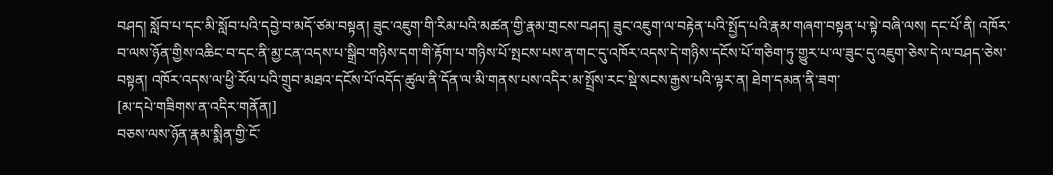བཤད། སློབ་པ་དང་མི་སློབ་པའི་དབྱེ་བ་མདོ་ཙམ་བསྟན། ཟུང་འཇུག་གི་རིམ་པའི་མཚན་གྱི་རྣམ་གྲངས་བཤད། ཟུང་འཇུག་ལ་བརྟེན་པའི་སྤྱོད་པའི་རྣམ་གཞག་བསྟན་པ་སྟེ་བཞི་ལས། དང་པོ་ནི། འཁོར་བ་ལས་ཉོན་གྱིས་འཆིང་བ་དང་ནི་མྱ་ངན་འདས་པ་སྒྲིབ་གཉིས་དག་གི་རྟོག་པ་གཉིས་པོ་སྤངས་པས་ན་གང་དུ་འཁོར་འདས་དེ་གཉིས་དངོས་པོ་གཅིག་ཏུ་གྱུར་པ་ལ་ཟུང་དུ་འཇུག་ཅེས་དེ་ལ་བཤད་ཅེས་བསྟན། འཁོར་འདས་ལ་ཕྱི་རོལ་པའི་གྲུབ་མཐའ་དངོས་པོ་འདོད་ཚུལ་ནི་དོན་ལ་མི་གནས་པས་འདིར་མ་སྤྲོས་རང་སྡེ་སངས་རྒྱས་པའི་ལྟར་ན། ཐེག་དམན་ནི་ཟག་
[མ་དཔེ་གཟིགས་ན་འདིར་གནོན།]
བཅས་ལས་ཉོན་རྣམ་སྨིན་གྱི་ངོ་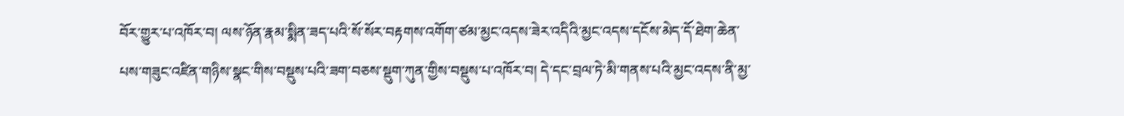བོར་གྱུར་པ་འཁོར་བ། ལས་ཉོན་རྣམ་སྨིན་ཟད་པའི་སོ་སོར་བརྟགས་འགོག་ཙམ་མྱང་འདས་ཟེར་འདིའི་མྱང་འདས་དངོས་མེད་དོ་ཐེག་ཆེན་པས་གཟུང་འཛིན་གཉིས་སྣང་གིས་བསྡུས་པའི་ཟག་བཅས་སྡུག་ཀུན་གྱིས་བསྡུས་པ་འཁོར་བ། དེ་དང་བྲལ་ཏེ་མི་གནས་པའི་མྱང་འདས་ནི་མྱ་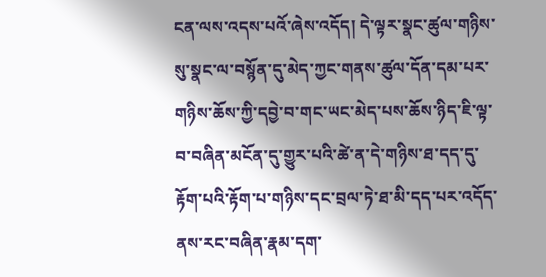ངན་ལས་འདས་པའོ་ཞེས་འདོད། དེ་ལྟར་སྣང་ཚུལ་གཉིས་སུ་སྣང་ལ་བསྙོན་དུ་མེད་ཀྱང་གནས་ཚུལ་དོན་དམ་པར་གཉིས་ཆོས་ཀྱི་དབྱེ་བ་གང་ཡང་མེད་པས་ཆོས་ཉིད་ཇི་ལྟ་བ་བཞིན་མངོན་དུ་གྱུར་པའི་ཚེ་ན་དེ་གཉིས་ཐ་དད་དུ་རྟོག་པའི་རྟོག་པ་གཉིས་དང་བྲལ་ཏེ་ཐ་མི་དད་པར་འདོད་ནས་རང་བཞིན་རྣམ་དག་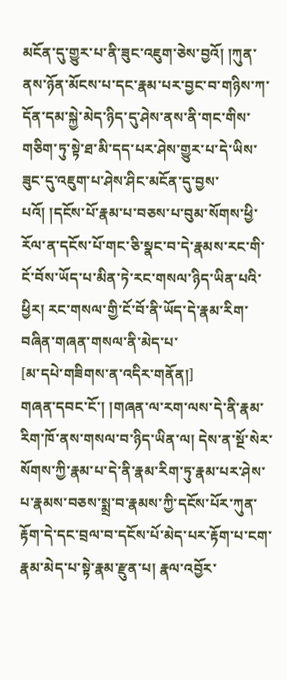མངོན་དུ་གྱུར་པ་ནི་ཟུང་འཇུག་ཅེས་བྱའོ། །ཀུན་ནས་ཉོན་མོངས་པ་དང་རྣམ་པར་བྱང་བ་གཉིས་ཀ་དོན་དམ་སྐྱེ་མེད་ཉིད་དུ་ཤེས་ནས་ནི་གང་གིས་གཅིག་ཏུ་སྟེ་ཐ་མི་དད་པར་ཤེས་གྱུར་པ་དེ་ཡིས་ཟུང་དུ་འཇུག་པ་ཤེས་ཤིང་མངོན་དུ་བྱས་པའོ། །དངོས་པོ་རྣམ་པ་བཅས་པ་བུམ་སོགས་ཕྱི་རོལ་ན་དངོས་པོ་གང་ཅི་སྣང་བ་དེ་རྣམས་རང་གི་ངོ་བོས་ཡོད་པ་མིན་ཏེ་རང་གསལ་ཉིད་ཡིན་པའི་ཕྱིར། རང་གསལ་གྱི་ངོ་བོ་ནི་ཡོད་དེ་རྣམ་རིག་བཞིན་གཞན་གསལ་ནི་མེད་པ་
[མ་དཔེ་གཟིགས་ན་འདིར་གནོན།]
གཞན་དབང་ངོ་། །གཞན་ལ་རག་ལས་དེ་ནི་རྣམ་རིག་ཁོ་ནས་གསལ་བ་ཉིད་ཡིན་ལ། དེས་ན་སྔོ་སེར་སོགས་ཀྱི་རྣམ་པ་དེ་ནི་རྣམ་རིག་ཏུ་རྣམ་པར་ཤེས་པ་རྣམས་བཅས་སྨྲ་བ་རྣམས་ཀྱི་དངོས་པོར་ཀུན་རྟོག་དེ་དང་བྲལ་བ་དངོས་པོ་མེད་པར་རྟོག་པ་ངག་རྣམ་མེད་པ་སྟེ་རྣམ་རྫུན་པ། རྣལ་འབྱོར་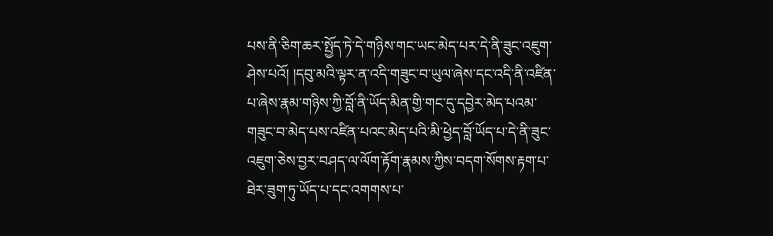པས་ནི་ཅིག་ཆར་སྤྱོད་ཏེ་དེ་གཉིས་གང་ཡང་མེད་པར་དེ་ནི་ཟུང་འཇུག་ཤེས་པའོ། །དབུ་མའི་ལྟར་ན་འདི་གཟུང་བ་ཡུལ་ཞེས་དང་འདི་ནི་འཛིན་པ་ཞེས་རྣམ་གཉིས་ཀྱི་བློ་ནི་ཡོད་མིན་གྱི་གང་དུ་དབྱེར་མེད་པའམ་གཟུང་བ་མེད་པས་འཛིན་པའང་མེད་པའི་མི་ཕྱེད་བློ་ཡོད་པ་དེ་ནི་ཟུང་འཇུག་ཅེས་བྱར་བཤད་ལ་ལོག་རྟོག་རྣམས་ཀྱིས་བདག་སོགས་རྟག་པ་ཐེར་ཟུག་ཏུ་ཡོད་པ་དང་འགགས་པ་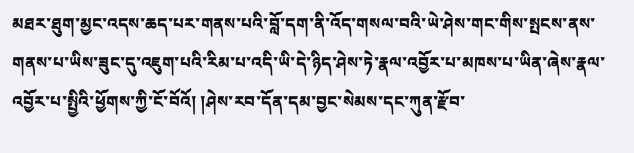མཐར་ཐུག་མྱང་འདས་ཆད་པར་གནས་པའི་བློ་དག་ནི་འོད་གསལ་བའི་ཡེ་ཤེས་གང་གིས་སྤངས་ནས་གནས་པ་ཡིས་ཟུང་དུ་འཇུག་པའི་རིམ་པ་འདི་ཡི་དེ་ཉིད་ཤེས་ཏེ་རྣལ་འབྱོར་པ་མཁས་པ་ཡིན་ཞེས་རྣལ་འབྱོར་པ་སྤྱིའི་ཕྱོགས་ཀྱི་ངོ་བོའོ། །ཤེས་རབ་དོན་དམ་བྱང་སེམས་དང་ཀུན་རྫོབ་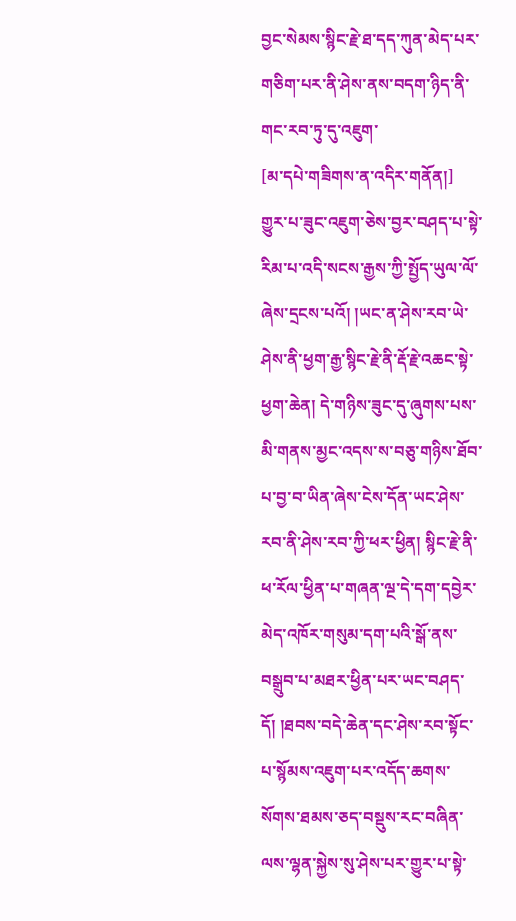བྱང་སེམས་སྙིང་རྗེ་ཐ་དད་ཀུན་མེད་པར་གཅིག་པར་ནི་ཤེས་ནས་བདག་ཉིད་ནི་གང་རབ་ཏུ་དུ་འཇུག་
[མ་དཔེ་གཟིགས་ན་འདིར་གནོན།]
གྱུར་པ་ཟུང་འཇུག་ཅེས་བྱར་བཤད་པ་སྟེ་རིམ་པ་འདི་སངས་རྒྱས་ཀྱི་སྤྱོད་ཡུལ་ལོ་ཞེས་དྲངས་པའོ། །ཡང་ན་ཤེས་རབ་ཡེ་ཤེས་ནི་ཕྱག་རྒྱ་སྙིང་རྗེ་ནི་རྡོ་རྗེ་འཆང་སྟེ་ཕྱག་ཆེན། དེ་གཉིས་ཟུང་དུ་ཞུགས་པས་མི་གནས་མྱང་འདས་ས་བཅུ་གཉིས་ཐོབ་པ་བྱ་བ་ཡིན་ཞེས་ངེས་དོན་ཡང་ཤེས་རབ་ནི་ཤེས་རབ་ཀྱི་ཕར་ཕྱིན། སྙིང་རྗེ་ནི་ཕ་རོལ་ཕྱིན་པ་གཞན་ལྔ་དེ་དག་དབྱེར་མེད་འཁོར་གསུམ་དག་པའི་སྒོ་ནས་བསྒྲུབ་པ་མཐར་ཕྱིན་པར་ཡང་བཤད་དོ། །ཐབས་བདེ་ཆེན་དང་ཤེས་རབ་སྟོང་པ་སྙོམས་འཇུག་པར་འདོད་ཆགས་སོགས་ཐམས་ཅད་བསྡུས་རང་བཞིན་ལས་ལྷན་སྐྱེས་སུ་ཤེས་པར་གྱུར་པ་སྟེ་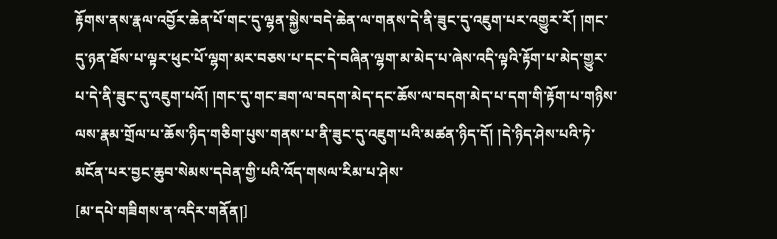རྟོགས་ནས་རྣལ་འབྱོར་ཆེན་པོ་གང་དུ་ལྷན་སྐྱེས་བདེ་ཆེན་ལ་གནས་དེ་ནི་ཟུང་དུ་འཇུག་པར་འགྱུར་རོ། །གང་དུ་ཉན་ཐོས་པ་ལྟར་ཕུང་པོ་ལྷག་མར་བཅས་པ་དང་དེ་བཞིན་ལྷག་མ་མེད་པ་ཞེས་འདི་ལྟའི་རྟོག་པ་མེད་གྱུར་པ་དེ་ནི་ཟུང་དུ་འཇུག་པའོ། །གང་དུ་གང་ཟག་ལ་བདག་མེད་དང་ཆོས་ལ་བདག་མེད་པ་དག་གི་རྟོག་པ་གཉིས་ལས་རྣམ་གྲོལ་པ་ཆོས་ཉིད་གཅིག་པུས་གནས་པ་ནི་ཟུང་དུ་འཇུག་པའི་མཚན་ཉིད་དོ། །དེ་ཉིད་ཤེས་པའི་ཏེ་མངོན་པར་བྱང་ཆུབ་སེམས་དབེན་གྱི་པའི་འོད་གསལ་རིམ་པ་ཤེས་
[མ་དཔེ་གཟིགས་ན་འདིར་གནོན།]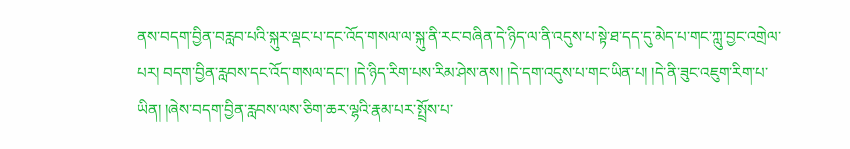ནས་བདག་བྱིན་བརླབ་པའི་སྐུར་ལྡང་པ་དང་འོད་གསལ་ལ་སྐུ་ནི་རང་བཞིན་དེ་ཉིད་ལ་ནི་འདུས་པ་སྟེ་ཐ་དད་དུ་མེད་པ་གང་ཀླུ་བྱང་འགྲེལ་པར། བདག་བྱིན་རླབས་དང་འོད་གསལ་དང་། །དེ་ཉིད་རིག་པས་རིམ་ཤེས་ནས། །དེ་དག་འདུས་པ་གང་ཡིན་པ། །དེ་ནི་ཟུང་འཇུག་རིག་པ་ཡིན། །ཞེས་བདག་བྱིན་རླབས་ལས་ཅིག་ཆར་ལྷའི་རྣམ་པར་སྤྲོས་པ་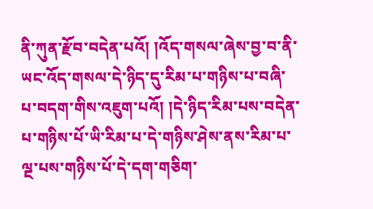ནི་ཀུན་རྫོབ་བདེན་པའོ། །འོད་གསལ་ཞེས་བྱ་བ་ནི་ཡང་འོད་གསལ་དེ་ཉིད་དུ་རིམ་པ་གཉིས་པ་བཞི་པ་བདག་གིས་འཇུག་པའོ། །དེ་ཉིད་རིམ་པས་བདེན་པ་གཉིས་པོ་ཡི་རིམ་པ་དེ་གཉིས་ཤེས་ནས་རིམ་པ་ལྔ་པས་གཉིས་པོ་དེ་དག་གཅིག་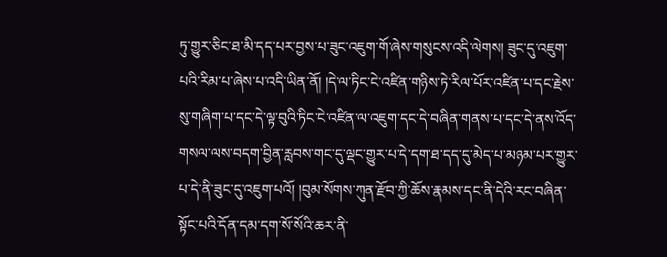ཏུ་གྱུར་ཅིང་ཐ་མི་དད་པར་བྱས་པ་ཟུང་འཇུག་གོ་ཞེས་གསུངས་འདི་ལེགས། ཟུང་དུ་འཇུག་པའི་རིམ་པ་ཞེས་པ་འདི་ཡིན་ནོ། །དེ་ལ་ཏིང་ངེ་འཛིན་གཉིས་ཏེ་རིལ་པོར་འཛིན་པ་དང་རྗེས་སུ་གཞིག་པ་དང་དེ་ལྟ་བུའི་ཏིང་ངེ་འཛིན་ལ་འཇུག་དང་དེ་བཞིན་གནས་པ་དང་དེ་ནས་འོད་གསལ་ལས་བདག་བྱིན་རླབས་གང་དུ་ལྡང་གྱུར་པ་དེ་དག་ཐ་དད་དུ་མེད་པ་མཉམ་པར་གྱུར་པ་དེ་ནི་ཟུང་དུ་འཇུག་པའོ། །བུམ་སོགས་ཀུན་རྫོབ་ཀྱི་ཆོས་རྣམས་དང་ནི་དེའི་རང་བཞིན་སྟོང་པའི་དོན་དམ་དག་སོ་སོའི་ཆར་ནི་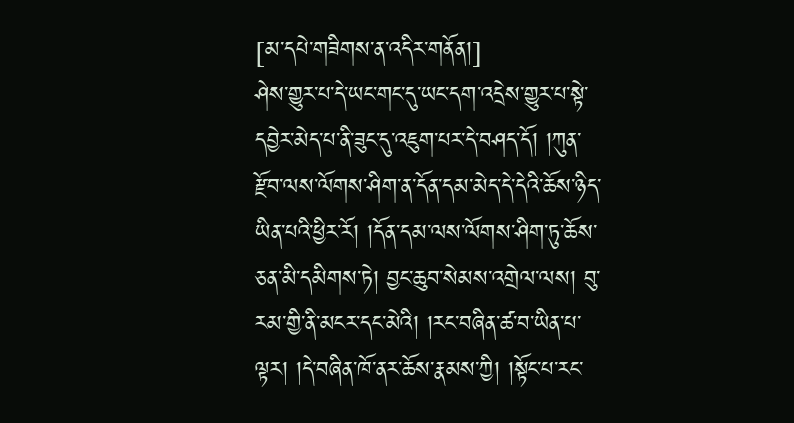[མ་དཔེ་གཟིགས་ན་འདིར་གནོན།]
ཤེས་གྱུར་པ་དེ་ཡང་གང་དུ་ཡང་དག་འདྲེས་གྱུར་པ་སྟེ་དབྱེར་མེད་པ་ནི་ཟུང་དུ་འཇུག་པར་དེ་བཤད་དོ། །ཀུན་རྫོབ་ལས་ལོགས་ཤིག་ན་དོན་དམ་མེད་དེ་དེའི་ཆོས་ཉིད་ཡིན་པའི་ཕྱིར་རོ། །དོན་དམ་ལས་ལོགས་ཤིག་ཏུ་ཆོས་ཅན་མི་དམིགས་ཏེ། བྱང་ཆུབ་སེམས་འགྲེལ་ལས། བུ་རམ་གྱི་ནི་མངར་དང་མེའི། །རང་བཞིན་ཚ་བ་ཡིན་པ་ལྟར། །དེ་བཞིན་ཁོ་ནར་ཆོས་རྣམས་ཀྱི། །སྟོང་པ་རང་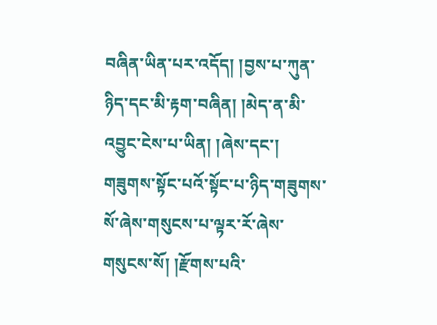བཞིན་ཡིན་པར་འདོད། །བྱས་པ་ཀུན་ཉིད་དང་མི་རྟག་བཞིན། །མེད་ན་མི་འབྱུང་ངེས་པ་ཡིན། །ཞེས་དང་། གཟུགས་སྟོང་པའོ་སྟོང་པ་ཉིད་གཟུགས་སོ་ཞེས་གསུངས་པ་ལྟར་རོ་ཞེས་གསུངས་སོ། །རྫོགས་པའི་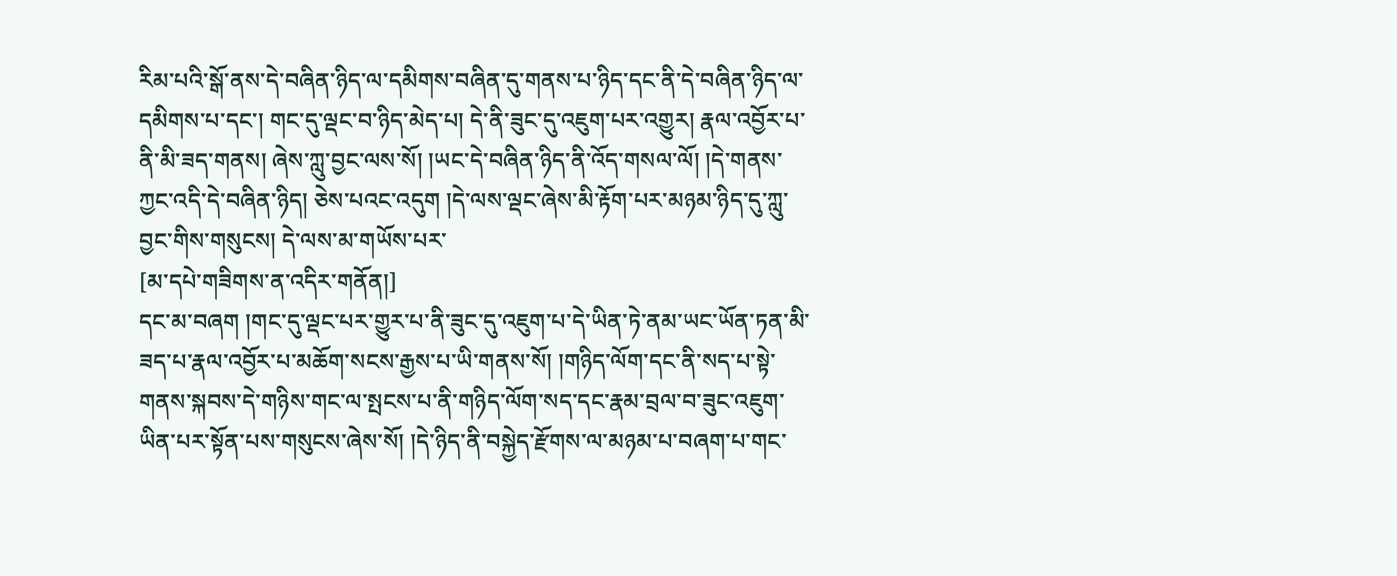རིམ་པའི་སྒོ་ནས་དེ་བཞིན་ཉིད་ལ་དམིགས་བཞིན་དུ་གནས་པ་ཉིད་དང་ནི་དེ་བཞིན་ཉིད་ལ་དམིགས་པ་དང་། གང་དུ་ལྡང་བ་ཉིད་མེད་པ། དེ་ནི་ཟུང་དུ་འཇུག་པར་འགྱུར། རྣལ་འབྱོར་པ་ནི་མི་ཟད་གནས། ཞེས་ཀླུ་བྱང་ལས་སོ། །ཡང་དེ་བཞིན་ཉིད་ནི་འོད་གསལ་ལོ། །དེ་གནས་ཀྱང་འདི་དེ་བཞིན་ཉིད། ཅེས་པའང་འདུག །དེ་ལས་ལྡང་ཞེས་མི་རྟོག་པར་མཉམ་ཉིད་དུ་ཀླུ་བྱང་གིས་གསུངས། དེ་ལས་མ་གཡོས་པར་
[མ་དཔེ་གཟིགས་ན་འདིར་གནོན།]
དང་མ་བཞག །གང་དུ་ལྡང་པར་གྱུར་པ་ནི་ཟུང་དུ་འཇུག་པ་དེ་ཡིན་ཏེ་ནམ་ཡང་ཡོན་ཏན་མི་ཟད་པ་རྣལ་འབྱོར་པ་མཆོག་སངས་རྒྱས་པ་ཡི་གནས་སོ། །གཉིད་ལོག་དང་ནི་སད་པ་སྟེ་གནས་སྐབས་དེ་གཉིས་གང་ལ་སྤངས་པ་ནི་གཉིད་ལོག་སད་དང་རྣམ་བྲལ་བ་ཟུང་འཇུག་ཡིན་པར་སྟོན་པས་གསུངས་ཞེས་སོ། །དེ་ཉིད་ནི་བསྐྱེད་རྫོགས་ལ་མཉམ་པ་བཞག་པ་གང་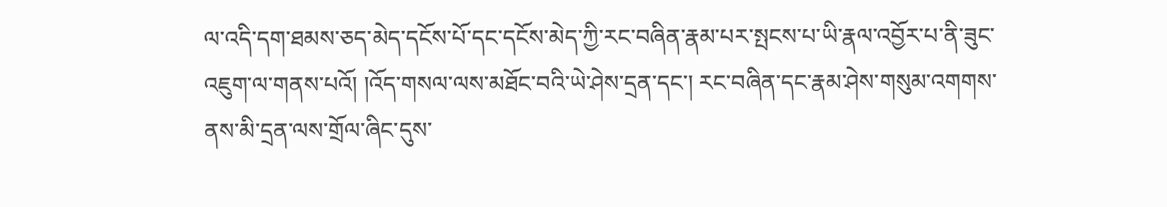ལ་འདི་དག་ཐམས་ཅད་མེད་དངོས་པོ་དང་དངོས་མེད་ཀྱི་རང་བཞིན་རྣམ་པར་སྤངས་པ་ཡི་རྣལ་འབྱོར་པ་ནི་ཟུང་འཇུག་ལ་གནས་པའོ། །འོད་གསལ་ལས་མཐོང་བའི་ཡེ་ཤེས་དྲན་དང་། རང་བཞིན་དང་རྣམ་ཤེས་གསུམ་འགགས་ནས་མི་དྲན་ལས་གྲོལ་ཞིང་དུས་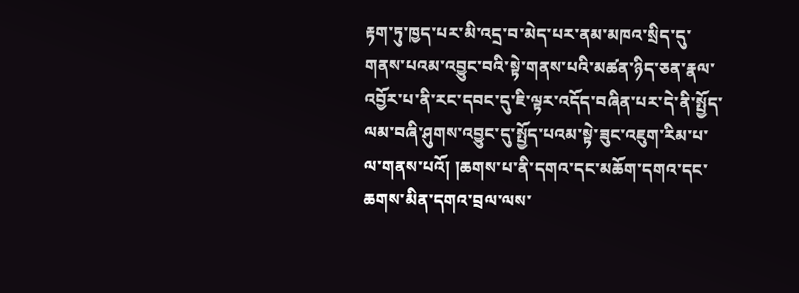རྟག་ཏུ་ཁྱད་པར་མི་འདྲ་བ་མེད་པར་ནམ་མཁའ་སྲིད་དུ་གནས་པའམ་འབྱུང་བའི་སྟེ་གནས་པའི་མཚན་ཉིད་ཅན་རྣལ་འབྱོར་པ་ནི་རང་དབང་དུ་ཇི་ལྟར་འདོད་བཞིན་པར་དེ་ནི་སྤྱོད་ལམ་བཞི་ཤུགས་འབྱུང་དུ་སྤྱོད་པའམ་སྟེ་ཟུང་འཇུག་རིམ་པ་ལ་གནས་པའོ། །ཆགས་པ་ནི་དགའ་དང་མཆོག་དགའ་དང་ཆགས་མིན་དགའ་བྲལ་ལས་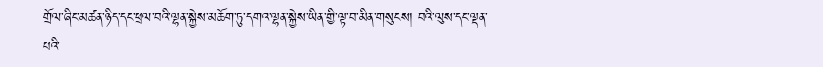གྲོལ་ཞིང་མཚན་ཉིད་དང་ཕྲལ་བའི་ལྷན་སྐྱེས་མཆོག་ཏུ་དགའ་ལྷན་སྐྱེས་ཡིན་གྱི་ལྟ་བ་མིན་གསུངས། བའི་ལུས་དང་ལྡན་པའི་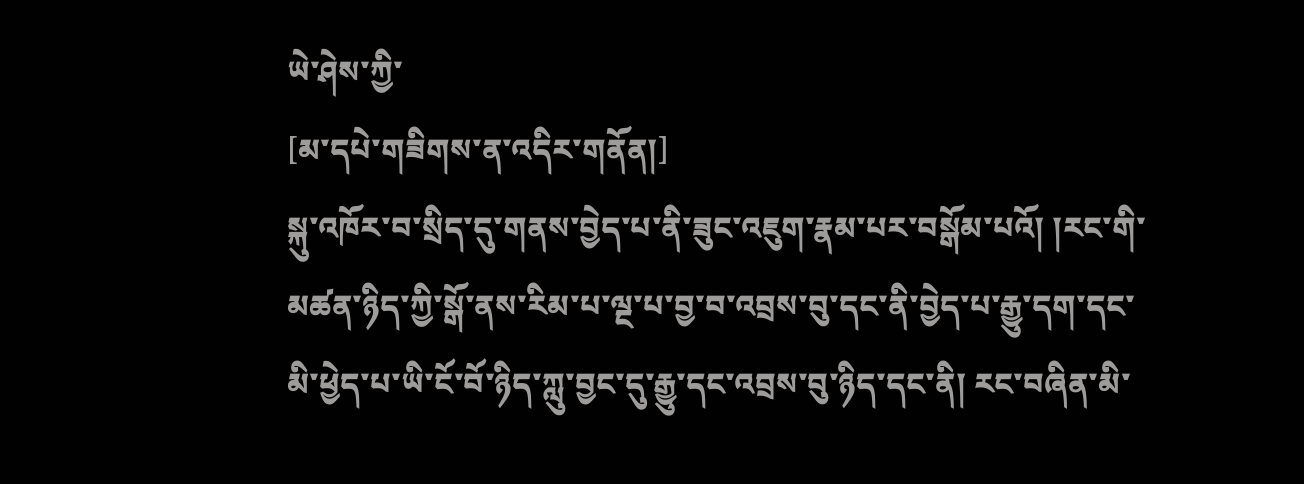ཡེ་ཤེས་ཀྱི་
[མ་དཔེ་གཟིགས་ན་འདིར་གནོན།]
སྐུ་འཁོར་བ་སྲིད་དུ་གནས་བྱེད་པ་ནི་ཟུང་འཇུག་རྣམ་པར་བསྒོམ་པའོ། །རང་གི་མཚན་ཉིད་ཀྱི་སྒོ་ནས་རིམ་པ་ལྔ་པ་བྱ་བ་འབྲས་བུ་དང་ནི་བྱེད་པ་རྒྱུ་དག་དང་མི་ཕྱེད་པ་ཡི་ངོ་བོ་ཉིད་ཀླུ་བྱང་དུ་རྒྱུ་དང་འབྲས་བུ་ཉིད་དང་ནི། རང་བཞིན་མི་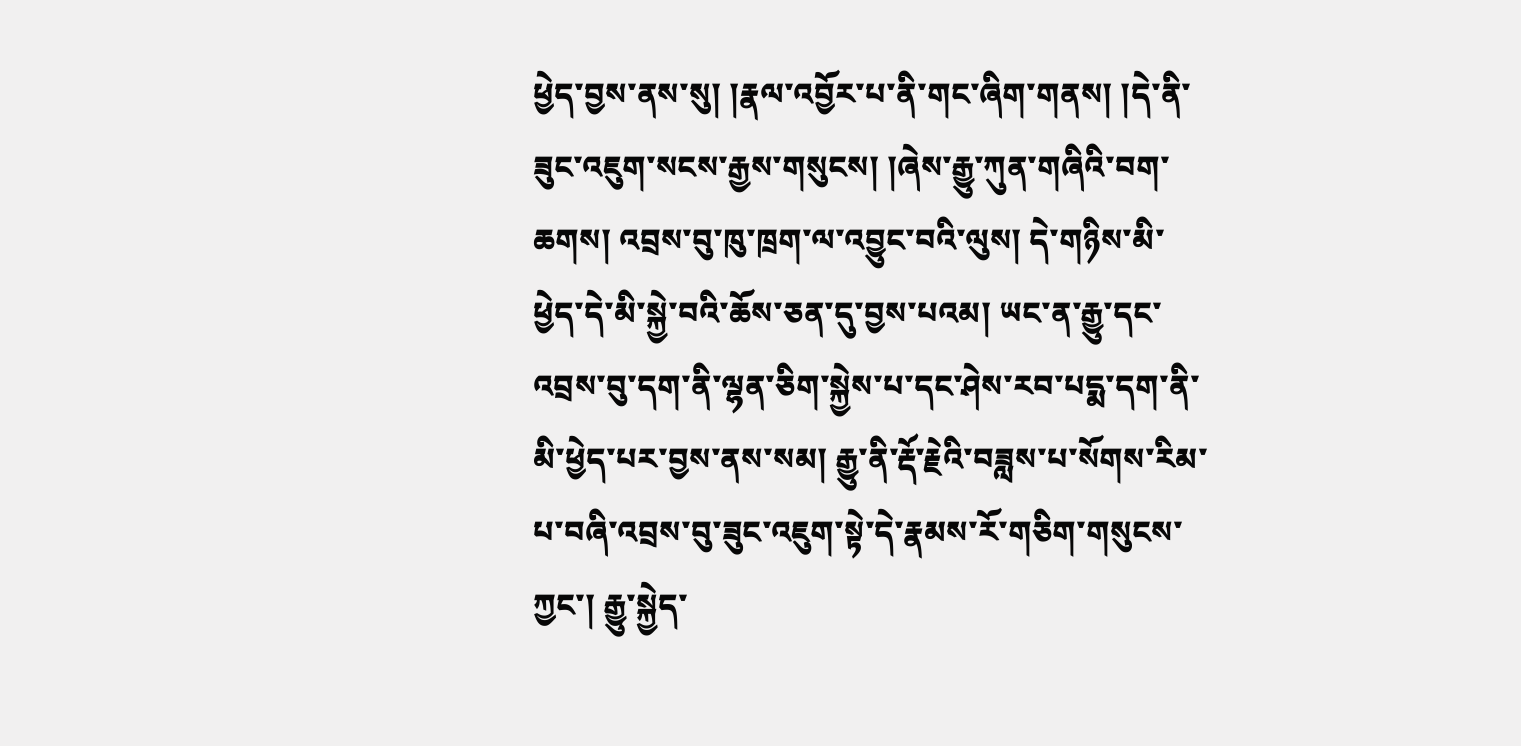ཕྱེད་བྱས་ནས་སུ། །རྣལ་འབྱོར་པ་ནི་གང་ཞིག་གནས། །དེ་ནི་ཟུང་འཇུག་སངས་རྒྱས་གསུངས། །ཞེས་རྒྱུ་ཀུན་གཞིའི་བག་ཆགས། འབྲས་བུ་ཁུ་ཁྲག་ལ་འབྱུང་བའི་ལུས། དེ་གཉིས་མི་ཕྱེད་དེ་མི་སྐྱེ་བའི་ཆོས་ཅན་དུ་བྱས་པའམ། ཡང་ན་རྒྱུ་དང་འབྲས་བུ་དག་ནི་ལྷན་ཅིག་སྐྱེས་པ་དང་ཤེས་རབ་པདྨ་དག་ནི་མི་ཕྱེད་པར་བྱས་ནས་སམ། རྒྱུ་ནི་རྡོ་རྗེའི་བཟླས་པ་སོགས་རིམ་པ་བཞི་འབྲས་བུ་ཟུང་འཇུག་སྟེ་དེ་རྣམས་རོ་གཅིག་གསུངས་ཀྱང་། རྒྱུ་སྐྱེད་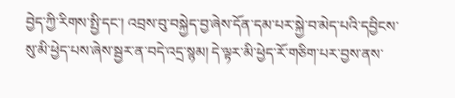བྱེད་ཀྱི་རིགས་སྤྱི་དང་། འབྲས་བུ་བསྐྱེད་བྱ་ཞེས་དོན་དམ་པར་སྐྱེ་བ་མེད་པའི་དབྱིངས་སུ་མི་ཕྱེད་པས་ཞེས་སྦྱར་ན་བདེ་འདྲ་སྙམ། དེ་ལྟར་མི་ཕྱེད་རོ་གཅིག་པར་བྱས་ནས་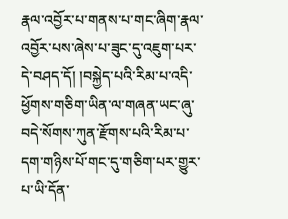རྣལ་འབྱོར་པ་གནས་པ་གང་ཞིག་རྣལ་འབྱོར་པས་ཞེས་པ་ཟུང་དུ་འཇུག་པར་དེ་བཤད་དོ། །བསྐྱེད་པའི་རིམ་པ་འདི་ཕྱོགས་གཅིག་ཡིན་ལ་གཞན་ཡང་ཞུ་བདེ་སོགས་ཀུན་རྫོགས་པའི་རིམ་པ་དག་གཉིས་པོ་གང་དུ་གཅིག་པར་གྱུར་པ་ཡི་དོན་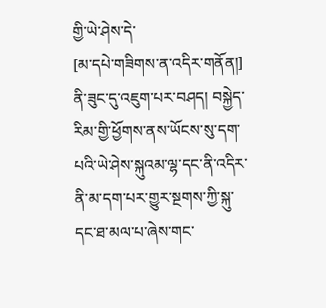གྱི་ཡེ་ཤེས་དེ་
[མ་དཔེ་གཟིགས་ན་འདིར་གནོན།]
ནི་ཟུང་དུ་འཇུག་པར་བཤད། བསྐྱེད་རིམ་གྱི་ཕྱོགས་ནས་ཡོངས་སུ་དག་པའི་ཡེ་ཤེས་སྐུའམ་ལྷ་དང་ནི་འདིར་ནི་མ་དག་པར་གྱུར་སྔགས་ཀྱི་སྐུ་དང་ཐ་མལ་པ་ཞེས་གང་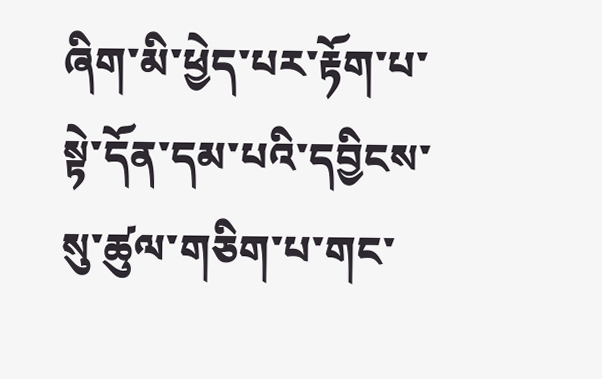ཞིག་མི་ཕྱེད་པར་རྟོག་པ་སྟེ་དོན་དམ་པའི་དབྱིངས་སུ་ཚུལ་གཅིག་པ་གང་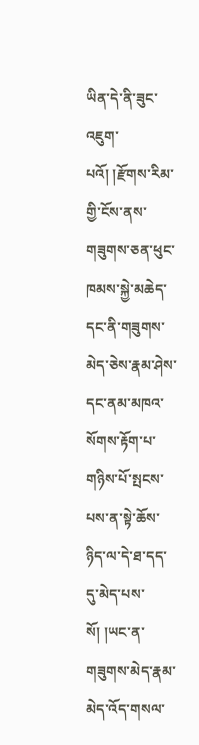ཡིན་དེ་ནི་ཟུང་འཇུག་པའོ། །རྫོགས་རིམ་གྱི་ངོས་ནས་གཟུགས་ཅན་ཕུང་ཁམས་སྐྱེ་མཆེད་དང་ནི་གཟུགས་མེད་ཅེས་རྣམ་ཤེས་དང་ནམ་མཁའ་སོགས་རྟོག་པ་གཉིས་པོ་སྤངས་པས་ན་སྟེ་ཆོས་ཉིད་ལ་དེ་ཐ་དད་དུ་མེད་པས་སོ། །ཡང་ན་གཟུགས་མེད་རྣམ་མེད་འོད་གསལ་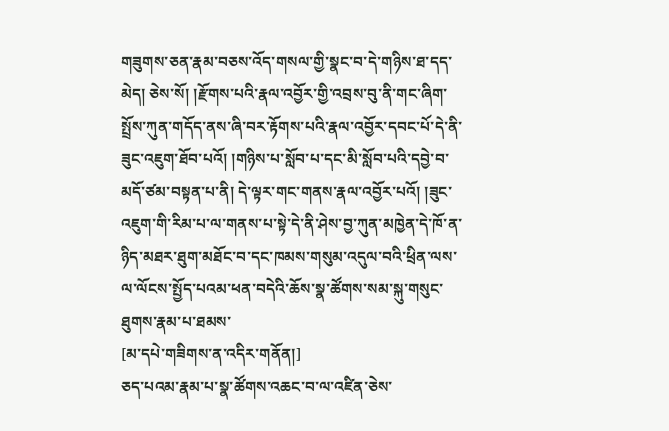གཟུགས་ཅན་རྣམ་བཅས་འོད་གསལ་གྱི་སྣང་བ་དེ་གཉིས་ཐ་དད་མེད། ཅེས་སོ། །རྫོགས་པའི་རྣལ་འབྱོར་གྱི་འབྲས་བུ་ནི་གང་ཞིག་སྤྲོས་ཀུན་གདོད་ནས་ཞི་བར་རྟོགས་པའི་རྣལ་འབྱོར་དབང་པོ་དེ་ནི་ཟུང་འཇུག་ཐོབ་པའོ། །གཉིས་པ་སློབ་པ་དང་མི་སློབ་པའི་དབྱེ་བ་མདོ་ཙམ་བསྟན་པ་ནི། དེ་ལྟར་གང་གནས་རྣལ་འབྱོར་པའོ། །ཟུང་འཇུག་གི་རིམ་པ་ལ་གནས་པ་སྟེ་དེ་ནི་ཤེས་བྱ་ཀུན་མཁྱེན་དེ་ཁོ་ན་ཉིད་མཐར་ཐུག་མཐོང་བ་དང་ཁམས་གསུམ་འདུལ་བའི་ཕྲིན་ལས་ལ་ལོངས་སྤྱོད་པའམ་ཕན་བདེའི་ཆོས་སྣ་ཚོགས་སམ་སྐུ་གསུང་ཐུགས་རྣམ་པ་ཐམས་
[མ་དཔེ་གཟིགས་ན་འདིར་གནོན།]
ཅད་པའམ་རྣམ་པ་སྣ་ཚོགས་འཆང་བ་ལ་འཛིན་ཅེས་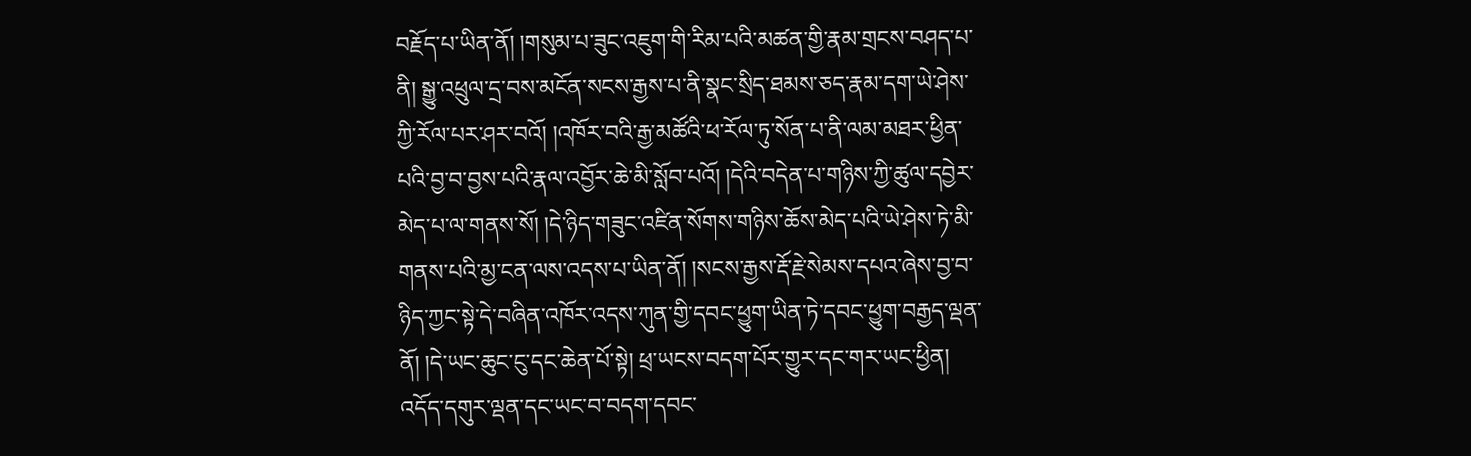བརྗོད་པ་ཡིན་ནོ། །གསུམ་པ་ཟུང་འཇུག་གི་རིམ་པའི་མཚན་གྱི་རྣམ་གྲངས་བཤད་པ་ནི། སྒྱུ་འཕྲུལ་དྲ་བས་མངོན་སངས་རྒྱས་པ་ནི་སྣང་སྲིད་ཐམས་ཅད་རྣམ་དག་ཡེ་ཤེས་ཀྱི་རོལ་པར་ཤར་བའོ། །འཁོར་བའི་རྒྱ་མཚོའི་ཕ་རོལ་ཏུ་སོན་པ་ནི་ལམ་མཐར་ཕྱིན་པའི་བྱ་བ་བྱས་པའི་རྣལ་འབྱོར་ཆེ་མི་སློབ་པའོ། །དེའི་བདེན་པ་གཉིས་ཀྱི་ཚུལ་དབྱེར་མེད་པ་ལ་གནས་སོ། །དེ་ཉིད་གཟུང་འཛིན་སོགས་གཉིས་ཆོས་མེད་པའི་ཡེ་ཤེས་ཏེ་མི་གནས་པའི་མྱ་ངན་ལས་འདས་པ་ཡིན་ནོ། །སངས་རྒྱས་རྡོ་རྗེ་སེམས་དཔའ་ཞེས་བྱ་བ་ཉིད་ཀྱང་སྟེ་དེ་བཞིན་འཁོར་འདས་ཀུན་གྱི་དབང་ཕྱུག་ཡིན་ཏེ་དབང་ཕྱུག་བརྒྱད་ལྡན་ནོ། །དེ་ཡང་ཆུང་ངུ་དང་ཆེན་པོ་སྟེ། ཕྲ་ཡངས་བདག་པོར་གྱུར་དང་གར་ཡང་ཕྱིན། འདོད་དགུར་ལྡན་དང་ཡང་བ་བདག་དབང་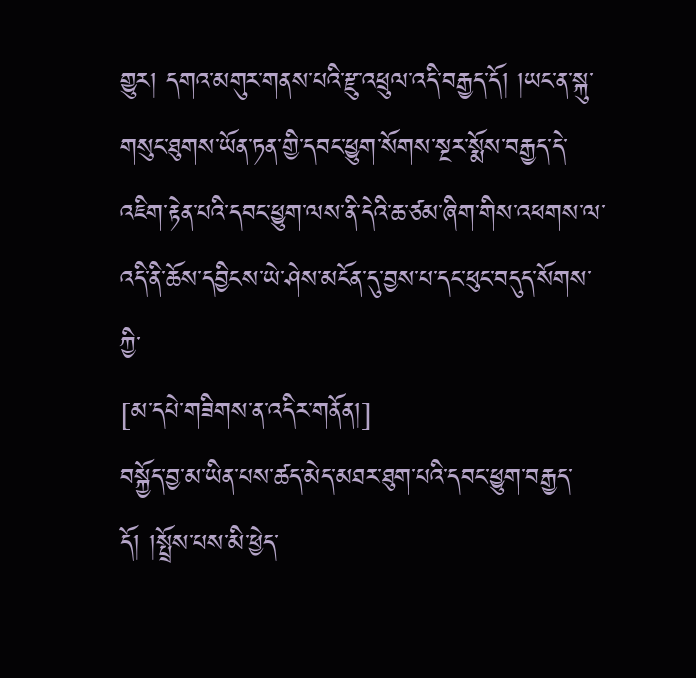གྱུར། དགའ་མགུར་གནས་པའི་རྫུ་འཕྲུལ་འདི་བརྒྱད་དོ། །ཡང་ན་སྐུ་གསུང་ཐུགས་ཡོན་ཏན་གྱི་དབང་ཕྱུག་སོགས་སྔར་སྨོས་བརྒྱད་དེ་འཇིག་རྟེན་པའི་དབང་ཕྱུག་ལས་ནི་དེའི་ཆ་ཙམ་ཞིག་གིས་འཕགས་ལ་འདི་ནི་ཆོས་དབྱིངས་ཡེ་ཤེས་མངོན་དུ་བྱས་པ་དང་ཕུང་བདུད་སོགས་ཀྱི་
[མ་དཔེ་གཟིགས་ན་འདིར་གནོན།]
བསྐྱོད་བྱ་མ་ཡིན་པས་ཚད་མེད་མཐར་ཐུག་པའི་དབང་ཕྱུག་བརྒྱད་དོ། །སྤྲོས་པས་མི་ཕྱེད་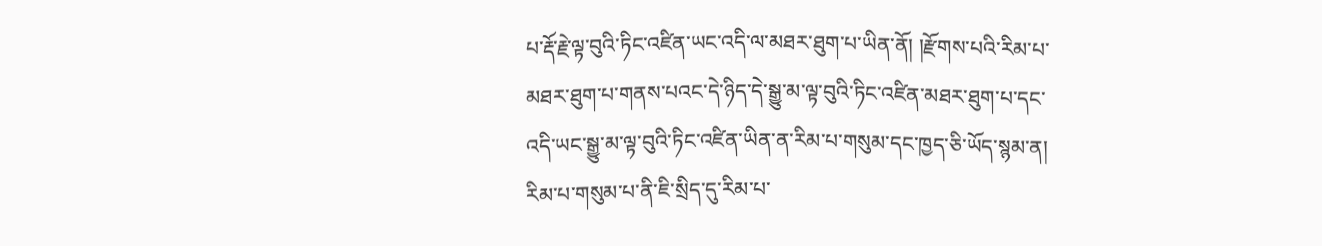པ་རྡོ་རྗེ་ལྟ་བུའི་ཏིང་འཛིན་ཡང་འདི་ལ་མཐར་ཐུག་པ་ཡིན་ནོ། །རྫོགས་པའི་རིམ་པ་མཐར་ཐུག་པ་གནས་པའང་དེ་ཉིད་དེ་སྒྱུ་མ་ལྟ་བུའི་ཏིང་འཛིན་མཐར་ཐུག་པ་དང་འདི་ཡང་སྒྱུ་མ་ལྟ་བུའི་ཏིང་འཛིན་ཡིན་ན་རིམ་པ་གསུམ་དང་ཁྱད་ཅི་ཡོད་སྙམ་ན། རིམ་པ་གསུམ་པ་ནི་ཇི་སྲིད་དུ་རིམ་པ་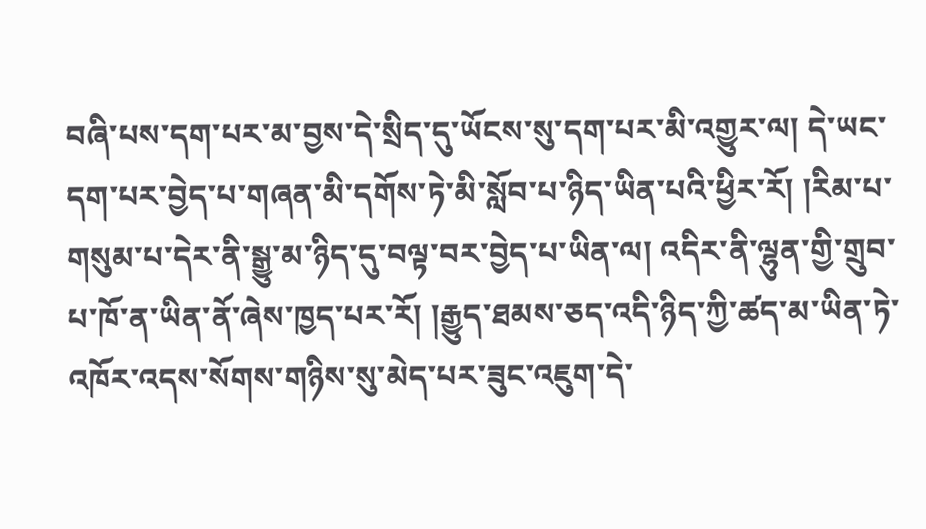བཞི་པས་དག་པར་མ་བྱས་དེ་སྲིད་དུ་ཡོངས་སུ་དག་པར་མི་འགྱུར་ལ། དེ་ཡང་དག་པར་བྱེད་པ་གཞན་མི་དགོས་ཏེ་མི་སློབ་པ་ཉིད་ཡིན་པའི་ཕྱིར་རོ། །རིམ་པ་གསུམ་པ་དེར་ནི་སྒྱུ་མ་ཉིད་དུ་བལྟ་བར་བྱེད་པ་ཡིན་ལ། འདིར་ནི་ལྷུན་གྱི་གྲུབ་པ་ཁོ་ན་ཡིན་ནོ་ཞེས་ཁྱད་པར་རོ། །རྒྱུད་ཐམས་ཅད་འདི་ཉིད་ཀྱི་ཚད་མ་ཡིན་ཏེ་འཁོར་འདས་སོགས་གཉིས་སུ་མེད་པར་ཟུང་འཇུག་དེ་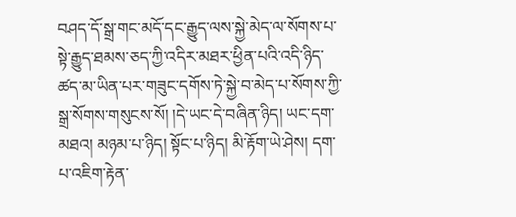བཤད་དོ་སྒྲ་གང་མདོ་དང་རྒྱུད་ལས་སྐྱེ་མེད་ལ་སོགས་པ་སྟེ་རྒྱུད་ཐམས་ཅད་ཀྱི་འདིར་མཐར་ཕྱིན་པའི་འདི་ཉིད་ཚད་མ་ཡིན་པར་གཟུང་དགོས་ཏེ་སྐྱེ་བ་མེད་པ་སོགས་ཀྱི་སྒྲ་སོགས་གསུངས་སོ། །དེ་ཡང་དེ་བཞིན་ཉིད། ཡང་དག་མཐའ། མཉམ་པ་ཉིད། སྟོང་པ་ཉིད། མི་རྟོག་ཡེ་ཤེས། དག་པ་འཇིག་རྟེན་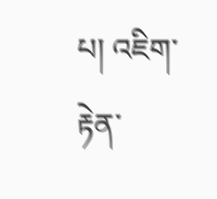པ། འཇིག་རྟེན་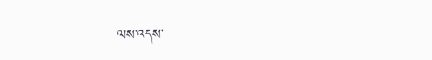ལས་འདས་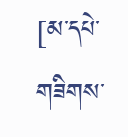[མ་དཔེ་གཟིགས་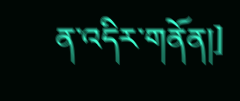ན་འདིར་གནོན།]